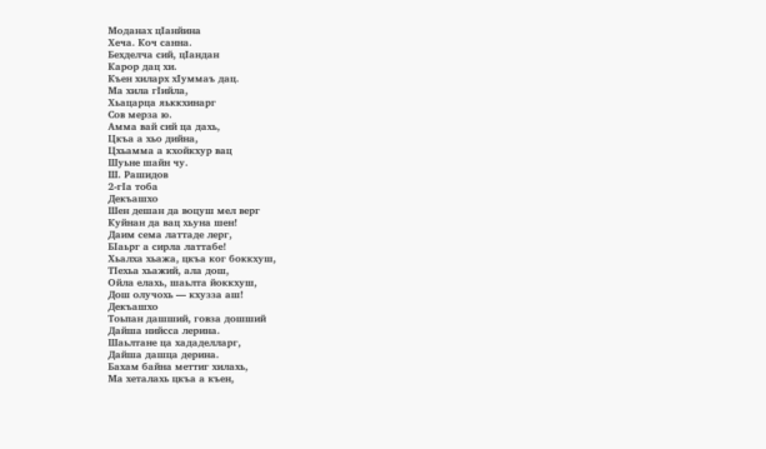Моданах цIанйина
Хеча. Коч санна.
Бехделча сий, цIандан
Карор дац хи.
Къен хиларх хIуммаъ дац.
Ма хила гIийла,
Хьацарца яьккхинарг
Сов мерза ю.
Амма вай сий ца дахь,
Цкъа а хьо дийна,
Цхьамма а кхойкхур вац
Шуьне шайн чу.
Ш. Рашидов
2-гIа тоба
Декъашхо
Шен дешан да воцуш мел верг
Куйнан да вац хьуна шен!
Даим сема латтаде лерг,
БIаьрг а сирла латтабе!
Хьалха хьажа, цкъа ког боккхуш,
ТIехьа хьажий, ала дош,
Ойла елахь, шаьлта йоккхуш,
Дош олучохь — кхузза аш!
Декъашхо
Тоьпан дашший, говза дошший
Дайша нийсса лерина.
Шаьлтане ца хададелларг,
Дайша дашца дерина.
Бахам байна меттиг хилахь,
Ма хеталахь цкъа а къен,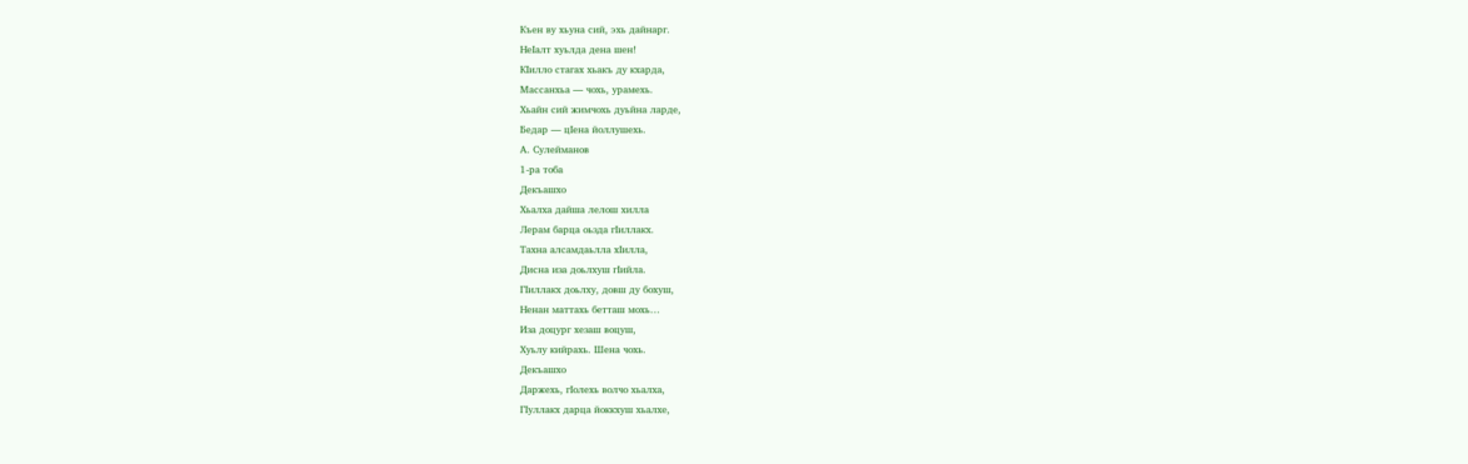Къен ву хьуна сий, эхь дайнарг.
НеIалт хуьлда дена шен!
КIилло стагах хьакъ ду кхарда,
Массанхьа — чохь, урамехь.
Хьайн сий жимчохь дуьйна ларде,
Бедар — цIена йоллушехь.
А. Сулейманов
1-ра тоба
Декъашхо
Хьалха дайша лелош хилла
Лерам барца оьзда гIиллакх.
Тахна алсамдаьлла хIилла,
Дисна иза доьлхуш гIийла.
ГIиллакх доьлху, довш ду бохуш,
Ненан маттахь бетташ мохь…
Иза доцург хезаш воцуш,
Хуьлу кийрахь. Шена чохь.
Декъашхо
Даржехь, гIолехь волчо хьалха,
ГIуллакх дарца йоккхуш хьалхе,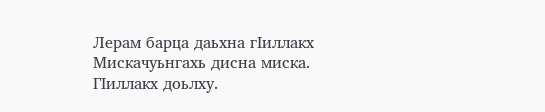Лерам барца даьхна гIиллакх
Мискачуьнгахь дисна миска.
ГIиллакх доьлху.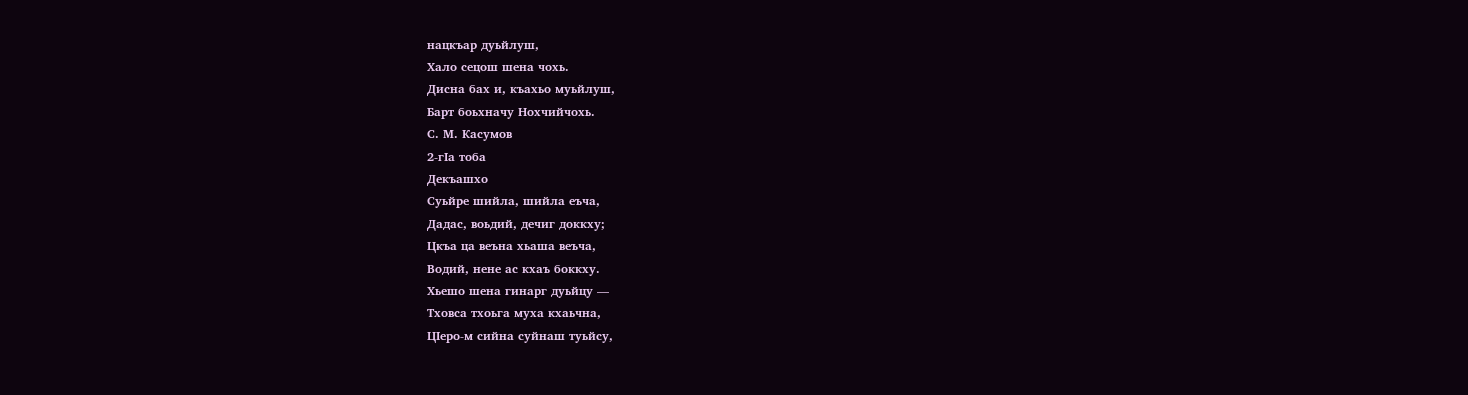нацкъар дуьйлуш,
Хало сецош шена чохь.
Дисна бах и, къахьо муьйлуш,
Барт боьхначу Нохчийчохь.
С. М. Касумов
2-гIа тоба
Декъашхо
Суьйре шийла, шийла еъча,
Дадас, воьдий, дечиг доккху;
Цкъа ца веъна хьаша веъча,
Водий, нене ас кхаъ боккху.
Хьешо шена гинарг дуьйцу —
Тховса тхоьга муха кхаьчна,
ЦIеро-м сийна суйнаш туьйсу,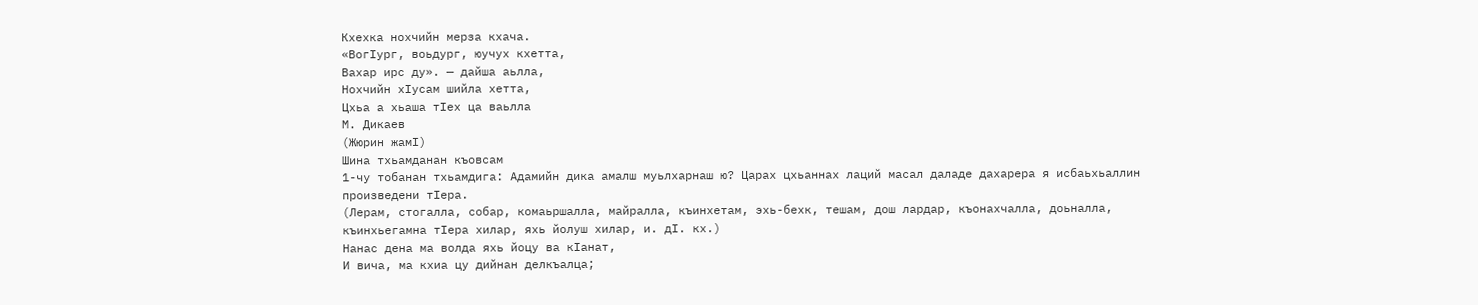Кхехка нохчийн мерза кхача.
«ВогIург, воьдург, юучух кхетта,
Вахар ирс ду». — дайша аьлла,
Нохчийн хIусам шийла хетта,
Цхьа а хьаша тIех ца ваьлла
М. Дикаев
(Жюрин жамI)
Шина тхьамданан къовсам
1-чу тобанан тхьамдига: Адамийн дика амалш муьлхарнаш ю? Царах цхьаннах лаций масал даладе дахарера я исбаьхьаллин произведени тIера.
(Лерам, стогалла, собар, комаьршалла, майралла, къинхетам, эхь-бехк, тешам, дош лардар, къонахчалла, доьналла, къинхьегамна тIера хилар, яхь йолуш хилар, и. дI. кх.)
Нанас дена ма волда яхь йоцу ва кIанат,
И вича, ма кхиа цу дийнан делкъалца;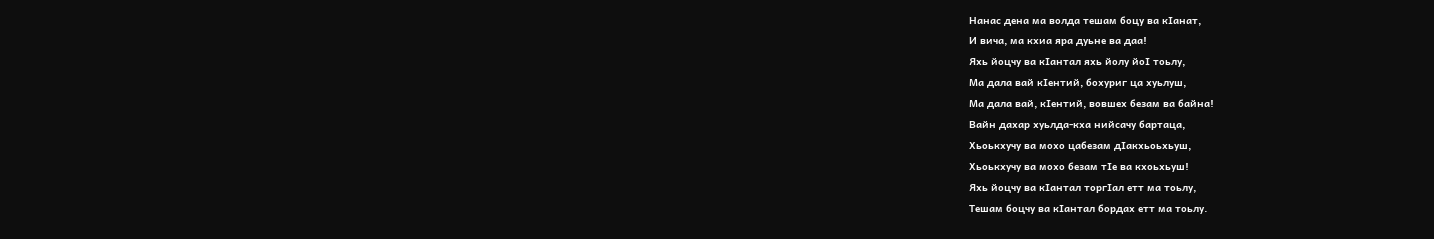Нанас дена ма волда тешам боцу ва кIанат,
И вича, ма кхиа яра дуьне ва даа!
Яхь йоцчу ва кIантал яхь йолу йоI тоьлу,
Ма дала вай кIентий, бохуриг ца хуьлуш,
Ма дала вай, кIентий, вовшех безам ва байна!
Вайн дахар хуьлда-кха нийсачу бартаца,
Хьоькхучу ва мохо цабезам дIакхьоьхьуш,
Хьоькхучу ва мохо безам тIе ва кхоьхьуш!
Яхь йоцчу ва кIантал торгIал етт ма тоьлу,
Тешам боцчу ва кIантал бордах етт ма тоьлу.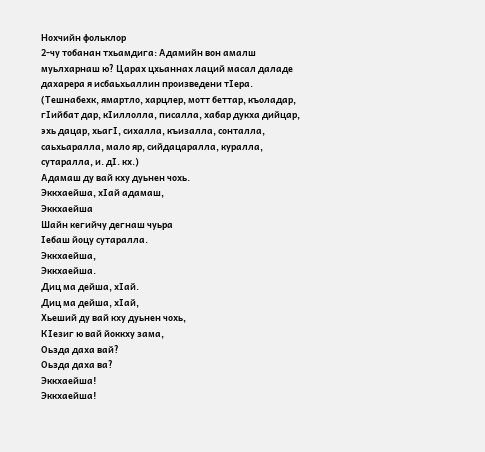Нохчийн фольклор
2-чу тобанан тхьамдига: Адамийн вон амалш муьлхарнаш ю? Царах цхьаннах лаций масал даладе дахарера я исбаьхьаллин произведени тIера.
(Тешнабехк, ямартло, харцлер, мотт беттар, къоладар, гIийбат дар, кIиллолла, писалла, хабар дукха дийцар, эхь дацар, хьагI, сихалла, къизалла, сонталла, саьхьаралла, мало яр, сийдацаралла, куралла, сутаралла, и. дI. кх.)
Адамаш ду вай кху дуьнен чохь.
Эккхаейша, хIай адамаш,
Эккхаейша
Шайн кегийчу дегнаш чуьра
Iебаш йоцу сутаралла.
Эккхаейша,
Эккхаейша.
Диц ма дейша, хIай.
Диц ма дейша, хIай,
Хьеший ду вай кху дуьнен чохь,
КIезиг ю вай йоккху зама,
Оьзда даха вай?
Оьзда даха ва?
Эккхаейша!
Эккхаейша!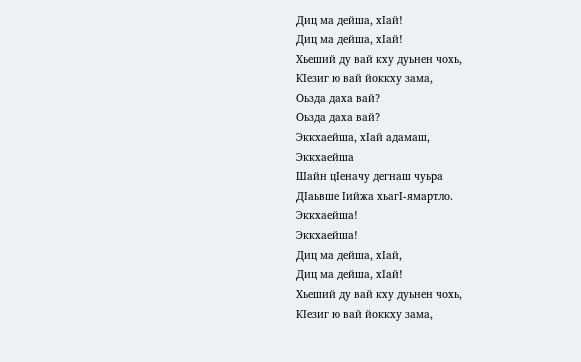Диц ма дейша, хIай!
Диц ма дейша, хIай!
Хьеший ду вай кху дуьнен чохь,
КIезиг ю вай йоккху зама,
Оьзда даха вай?
Оьзда даха вай?
Эккхаейша, хIай адамаш,
Эккхаейша
Шайн цIеначу дегнаш чуьра
ДIаьвше Iийжа хьагI-ямартло.
Эккхаейша!
Эккхаейша!
Диц ма дейша, хIай,
Диц ма дейша, хIай!
Хьеший ду вай кху дуьнен чохь,
КIезиг ю вай йоккху зама,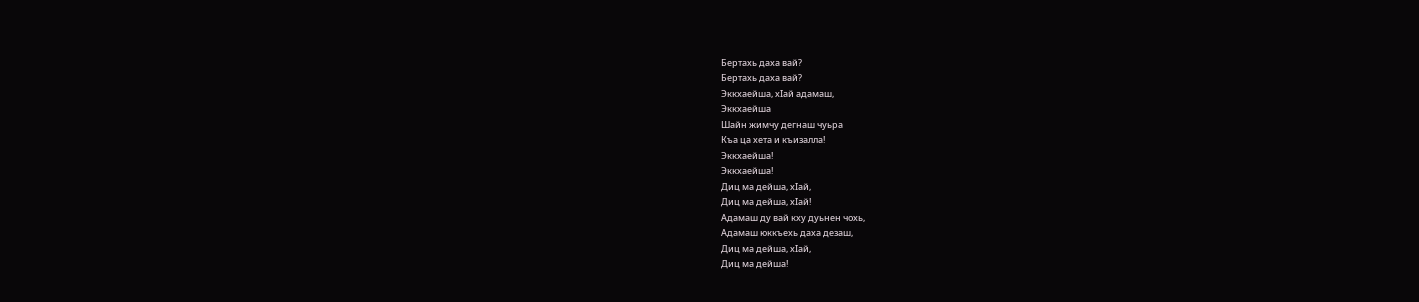Бертахь даха вай?
Бертахь даха вай?
Эккхаейша, хIай адамаш,
Эккхаейша
Шайн жимчу дегнаш чуьра
Къа ца хета и къизалла!
Эккхаейша!
Эккхаейша!
Диц ма дейша, хIай,
Диц ма дейша, хIай!
Адамаш ду вай кху дуьнен чохь,
Адамаш юккъехь даха дезаш,
Диц ма дейша, хIай,
Диц ма дейша!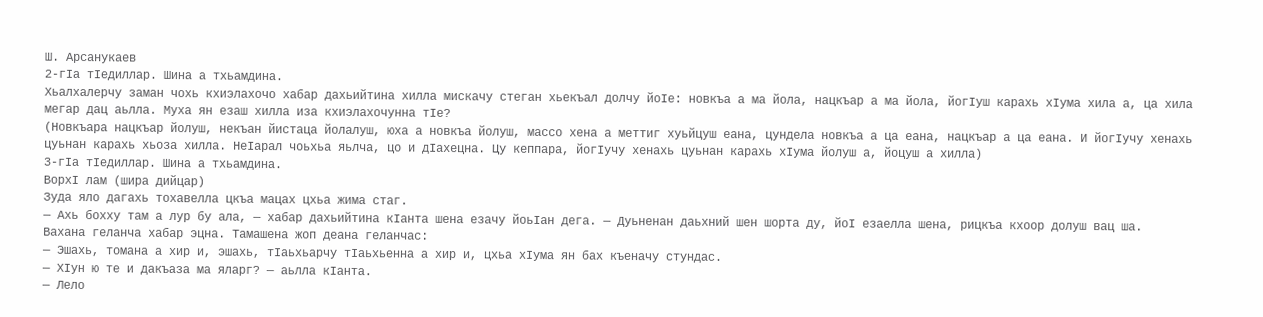Ш. Арсанукаев
2-гIа тIедиллар. Шина а тхьамдина.
Хьалхалерчу заман чохь кхиэлахочо хабар дахьийтина хилла мискачу стеган хьекъал долчу йоIе: новкъа а ма йола, нацкъар а ма йола, йогIуш карахь хIума хила а, ца хила мегар дац аьлла. Муха ян езаш хилла иза кхиэлахочунна тIе?
(Новкъара нацкъар йолуш, некъан йистаца йолалуш, юха а новкъа йолуш, массо хена а меттиг хуьйцуш еана, цундела новкъа а ца еана, нацкъар а ца еана. И йогIучу хенахь цуьнан карахь хьоза хилла. НеIарал чоьхьа яьлча, цо и дIахецна. Цу кеппара, йогIучу хенахь цуьнан карахь хIума йолуш а, йоцуш а хилла)
3-гIа тIедиллар. Шина а тхьамдина.
ВорхI лам (шира дийцар)
Зуда яло дагахь тохавелла цкъа мацах цхьа жима стаг.
— Ахь бохху там а лур бу ала, — хабар дахьийтина кIанта шена езачу йоьIан дега. — Дуьненан даьхний шен шорта ду, йоI езаелла шена, рицкъа кхоор долуш вац ша.
Вахана геланча хабар эцна. Тамашена жоп деана геланчас:
— Эшахь, томана а хир и, эшахь, тIаьхьарчу тIаьхьенна а хир и, цхьа хIума ян бах къеначу стундас.
— ХIун ю те и дакъаза ма яларг? — аьлла кIанта.
— Лело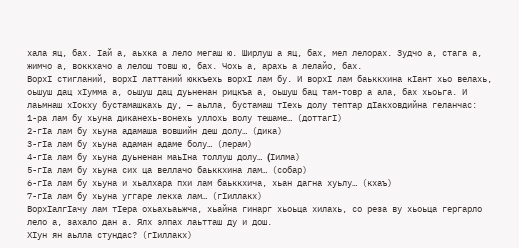хала яц, бах. Iай а, аьхка а лело мегаш ю. Ширлуш а яц, бах, мел лелорах. Зудчо а, стага а, жимчо а, воккхачо а лелош товш ю, бах. Чохь а, арахь а лелайо, бах.
ВорхI стигланий, ворхI латтаний юккъехь ворхI лам бу. И ворхI лам баьккхина кIант хьо велахь, оьшуш дац хIумма а, оьшуш дац дуьненан рицкъа а, оьшуш бац там-товр а ала, бах хьоьга. И лаьмнаш хIокху бустамашкахь ду, — аьлла, бустамаш тIехь долу тептар дIакховдийна геланчас:
1-ра лам бу хьуна диканехь-вонехь уллохь волу тешаме… (доттагI)
2-гIа лам бу хьуна адамаша вовшийн деш долу… (дика)
3-гIа лам бу хьуна адаман адаме болу… (лерам)
4-гIа лам бу хьуна дуьненан маьIна толлуш долу… (Iилма)
5-гIа лам бу хьуна сих ца веллачо баьккхина лам… (собар)
6-гIа лам бу хьуна и хьалхара пхи лам баьккхича, хьан дагна хуьлу… (кхаъ)
7-гIа лам бу хьуна уггаре лекха лам… (гIиллакх)
ВорхIалгIачу лам тIера охьахьаьжча, хьайна гинарг хьоьца хилахь, со реза ву хьоьца гергарло лело а, захало дан а. Ялх элпах лаьтташ ду и дош.
ХIун ян аьлла стундас? (гIиллакх)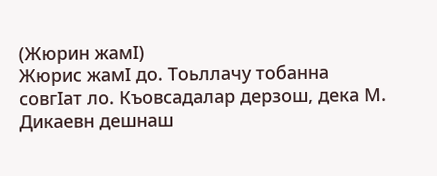(Жюрин жамI)
Жюрис жамI до. Тоьллачу тобанна совгIат ло. Къовсадалар дерзош, дека М. Дикаевн дешнаш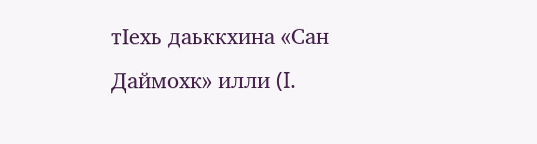тIехь даьккхина «Сан Даймохк» илли (I.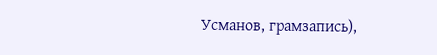Усманов, грамзапись),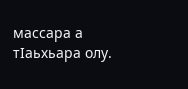массара а тIаьхьара олу.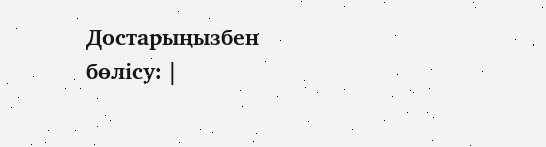Достарыңызбен бөлісу: |